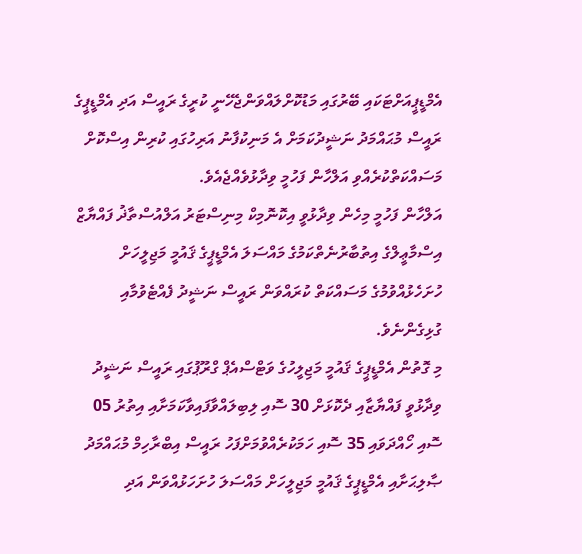އެމްޑީޕީއަށްޓަކައި ބޭރުގައި މަޑުކޮށްލައްވަންޖެހޭނީ ކުރީގެ ރައީސް އަދި އެމްޑީޕީގެ ރައީސް މުޙައްމަދު ނަޝީދުކަމަށް އެ މަނިކުފާނު އަރިހުގައި ކުރިން އިސްކޮށް މަސައްކަތްކުރެއްވި އަލްހާން ފަހުމީ ވިދާޅުވެއްޖެއެވެ.
އަލްހާން ފަހުމީ މިހެން ވިދާޅުވީ އިކޮނޮމިކް މިނިސްޓަރު އަލްއުސްތާޛު ފައްޔާޒް އިސްމާޢީލްގެ އިތުބާރުނެތްކަމުގެ މައްސަލަ އެމްޑީޕީގެ ޤައުމީ މަޖިލީހަށް ހުށަހެޅުއްވުމުގެ މަސައްކަތް ކުރައްވަން ރައީސް ނަޝީދު ފެއްޓެވުމާއި ގުޅިގެންނެވެ.
މި ގޮތުން އެމްޑީޕީގެ ޤައުމީ މަޖިލީހުގެ ވަޓްސްއެޕް ގްރޫޕުގައި ރައީސް ނަޝީދު ވިދާޅުވީ ފައްޔާޒާއި ދެކޮޅަށް 30 ސޮއި ލިބިލައްވާފައިވާކަމަށާއި އިތުރު 05 ސޮއި ހޯއްދަވައި 35 ސޮއި ހަމަކުރެއްވުމަށްފަހު ރައީސް އިބްރާހިމް މުޙައްމަދު ޞާލިޙަށާއި އެމްޑީޕީގެ ޤައުމީ މަޖިލީހަށް މައްސަލަ ހުށަހަޅުއްވަން އަދި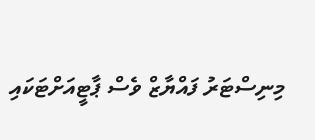މިނިސްޓަރު ފައްޔާޒް ވެސް ޕާޓީއަށްޓަކައި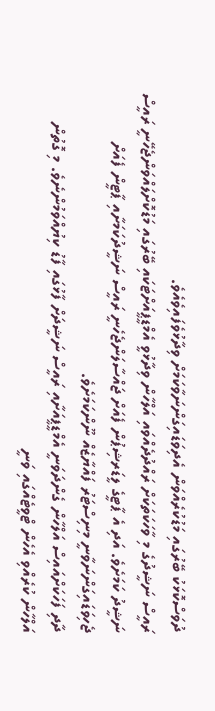ދުވަސްކޮޅަކު ބޭރުގައި މަޑުކުރެއްވަން އެދިވަޑައިގަންނަވާކަމަށް ވިދާޅުވެފައިވެއެވެ.
ރައީސް ނަޝީދުގެ މި ވާހަކަތަކަށް ރައްދުދެއްވައި އަލްހާން ވިދާޅުވީ އެމްޑީޕީއަށްޓަކައި ބޭރުގައި މަޑުކޮށްލައްވަންޖެހޭނީ ރައީސް ނަޝީދު ކަމަށެވެ. އަދި އެ ޕާޓީގެ ލީޑަރޝިޕުން ފެއަށް ޖައްސާލަންޖެހެނީ ރައީސް ނަޝީދުކަމަށާއި ޕާޓީން ފެއަށް ޖެހިވަޑައިގަންނަވާނީ މިނިސްޓަރު ފައްޔާޒެއް ނޫންކަމަށެވެ.
ދާދި ފަހަކަށްއައިސް އަލްހާން ގެންދަވަނީ އެމްޑީޕީއަށާއި ރައީސް ނަޝީދަށް ފާޅުގައި ފާޑު ކިޔުއްވަމުންނެވެ. މި ގޮތުން އަލްހާން ކުރެއްވި އެހެން ޓްވީޓެއްގައި ވަނީ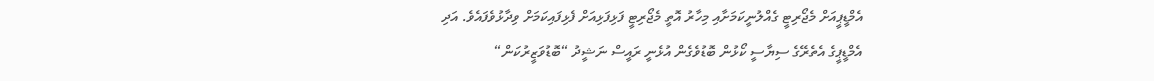އެމްޑީޕީއަށް މެޖޯރިޓީ ގެއްލުނީކަމަށާއި މިހާރު އޮތީ މެޖޯރިޓީ ފަޅިފަޅިއަށް ފެޅިފައިކަމަށް ވިދާޅުވެފައެވެ. އަދި
އެމްޑީޕީގެ އެތެރޭގެ ސިޔާސީ ކޯޅުން ބޮޑުވެގެން އުޅެނީ ރައީސް ނަޝީދު “ބޮޑުވަޒީރުކަން“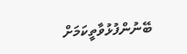ބޭނުންފުޅުވާތީކަމަށް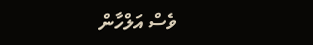ވެސް އަލްހާން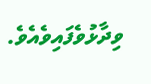ވިދާޅުވެފައިވެއެވެ.